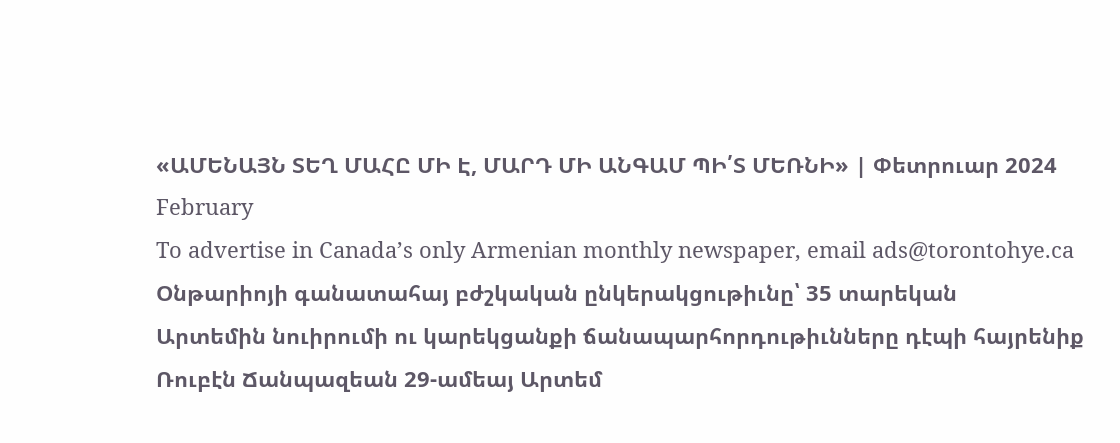«ԱՄԵՆԱՅՆ ՏԵՂ ՄԱՀԸ ՄԻ Է, ՄԱՐԴ ՄԻ ԱՆԳԱՄ ՊԻ՛Տ ՄԵՌՆԻ» | Փետրուար 2024 February
To advertise in Canada’s only Armenian monthly newspaper, email ads@torontohye.ca Օնթարիոյի գանատահայ բժշկական ընկերակցութիւնը՝ 35 տարեկան
Արտեմին նուիրումի ու կարեկցանքի ճանապարհորդութիւնները դէպի հայրենիք Ռուբէն Ճանպազեան 29-ամեայ Արտեմ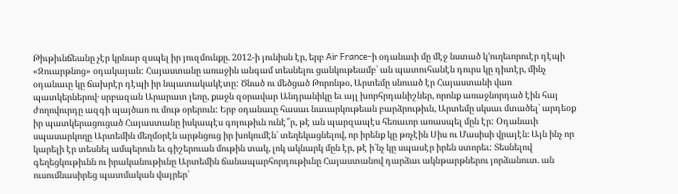Թիւթիւնճեանը չէր կրնար զսպել իր յուզմունքը. 2012-ի յունիսն էր, երբ Air France-ի օդանաւի մը մէջ նստած կ’ուղեւորուէր դէպի «Զուարթնոց» օդակայան: Հայաստանը առաջին անգամ տեսնելու ցանկութեամբ՝ ան պատուհանէն դուրս կը դիտէր, մինչ օդանաւը կը ճախրէր դէպի իր նպատակակէտը: Ծնած ու մեծցած Թորոնթօ, Արտեմը սնուած էր Հայաստանի վառ պատկերներով․ սրբազան Արարատ լեռը, քաջն զօրավար Անդրանիկը եւ այլ խորհրդանիշներ, որոնք առաջնորդած էին հայ ժողովուրդը ազգի պայծառ ու մութ օրերուն: Երբ օդանաւը հասաւ նաւարկութեան բարձրութիւն, Արտեմը սկսաւ մտածել՝ արդեօք իր պատկերացուցած Հայաստանը իսկապէս գոյութիւն ունէ՞ր, թէ ան պարզապէս հեռաւոր առասպել մըն էր: Օդանաւի սպասարկողը Արտեմին մեղմօրէն արթնցուց իր խոկումէն՝ տեղեկացնելով, որ իրենք կը թռչէին Սիս ու Մասիսի վրայէն։ Այն ինչ որ կարելի էր տեսնել ամպերուն եւ գիշերուան մութին տակ, լոկ ակնարկ մըն էր, թէ ի՛նչ կը սպասէր իրեն ստորեւ: Տեսնելով գեղեցկութիւնն ու իրականութիւնը Արտեմին ճանապարհորդութիւնը Հայաստանով դարձաւ ակնթարթներու յորձանուտ. ան ուսումնասիրեց պատմական վայրեր՝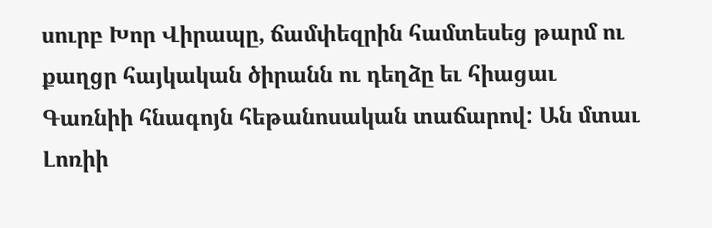սուրբ Խոր Վիրապը, ճամփեզրին համտեսեց թարմ ու քաղցր հայկական ծիրանն ու դեղձը եւ հիացաւ Գառնիի հնագոյն հեթանոսական տաճարով: Ան մտաւ Լոռիի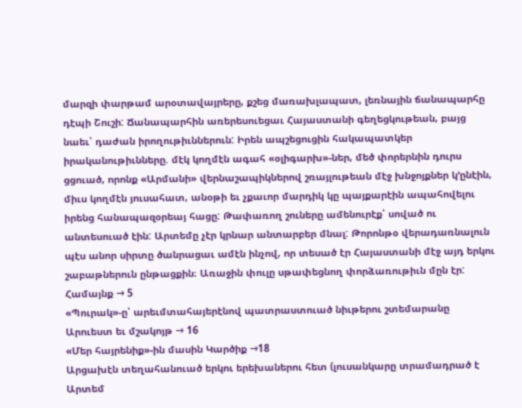մարզի փարթամ արօտավայրերը, քշեց մառախլապատ, լեռնային ճանապարհը դէպի Շուշի: Ճանապարհին առերեսուեցաւ Հայաստանի գեղեցկութեան, բայց նաեւ՝ դաժան իրողութիւններուն: Իրեն ապշեցուցին հակապատկեր իրականութիւնները. մէկ կողմէն ագահ «օլիգարխ»-ներ, մեծ փորերնին դուրս ցցուած, որոնք «Արմանի» վերնաշապիկներով շռայլութեան մէջ խնջոյքներ կ’ընէին, միւս կողմէն յուսահատ, անօթի եւ չքաւոր մարդիկ կը պայքարէին ապահովելու իրենց հանապազօրեայ հացը: Թափառող շուները ամենուրէք՝ սոված ու անտեսուած էին: Արտեմը չէր կրնար անտարբեր մնալ: Թորոնթօ վերադառնալուն պէս անոր սիրտը ծանրացաւ ամէն ինչով, որ տեսած էր Հայաստանի մէջ այդ երկու շաբաթներուն ընթացքին։ Առաջին փուլը սթափեցնող փորձառութիւն մըն էր:
Համայնք → 5
«Պուրակ»-ը՝ արեւմտահայերէնով պատրաստուած նիւթերու շտեմարանը
Արուեստ եւ մշակոյթ → 16
«Մեր հայրենիք»-ին մասին Կարծիք →18
Արցախէն տեղահանուած երկու երեխաներու հետ (լուսանկարը տրամադրած է Արտեմ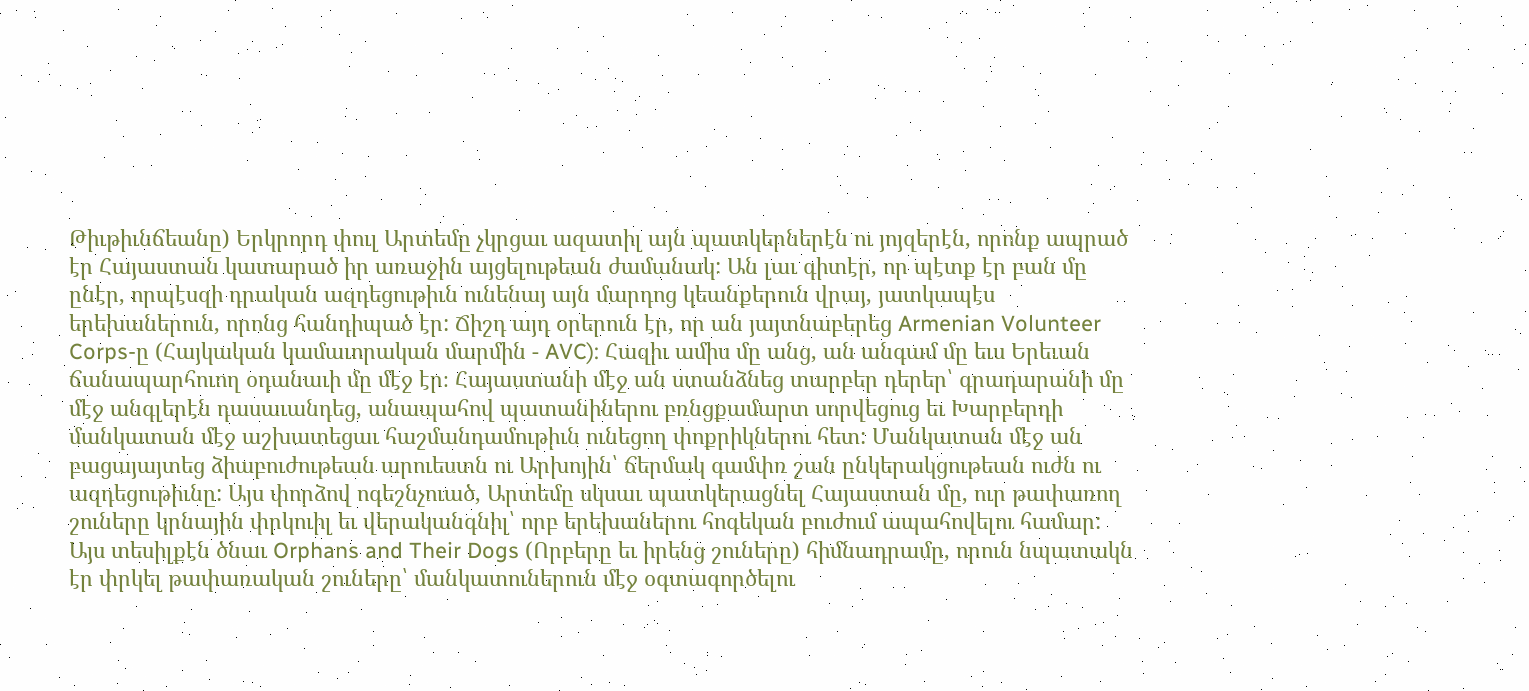Թիւթիւնճեանը) Երկրորդ փուլ Արտեմը չկրցաւ ազատիլ այն պատկերներէն ու յոյզերէն, որոնք ապրած էր Հայաստան կատարած իր առաջին այցելութեան ժամանակ: Ան լաւ գիտէր, որ պէտք էր բան մը ընէր, որպէսզի դրական ազդեցութիւն ունենայ այն մարդոց կեանքերուն վրայ, յատկապէս երեխաներուն, որոնց հանդիպած էր: Ճիշդ այդ օրերուն էր, որ ան յայտնաբերեց Armenian Volunteer Corps-ը (Հայկական կամաւորական մարմին - AVC): Հազիւ ամիս մը անց, ան անգամ մը եւս Երեւան ճանապարհուող օդանաւի մը մէջ էր։ Հայաստանի մէջ ան ստանձնեց տարբեր դերեր՝ գրադարանի մը մէջ անգլերէն դասաւանդեց, անապահով պատանիներու բռնցքամարտ սորվեցուց եւ Խարբերդի մանկատան մէջ աշխատեցաւ հաշմանդամութիւն ունեցող փոքրիկներու հետ: Մանկատան մէջ ան բացայայտեց ձիաբուժութեան արուեստն ու Արխոյին՝ ճերմակ գամփռ շան ընկերակցութեան ուժն ու ազդեցութիւնը: Այս փորձով ոգեշնչուած, Արտեմը սկսաւ պատկերացնել Հայաստան մը, ուր թափառող շուները կրնային փրկուիլ եւ վերականգնիլ՝ որբ երեխաներու հոգեկան բուժում ապահովելու համար: Այս տեսիլքէն ծնաւ Orphans and Their Dogs (Որբերը եւ իրենց շուները) հիմնադրամը, որուն նպատակն էր փրկել թափառական շուները՝ մանկատուներուն մէջ օգտագործելու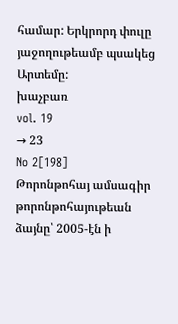համար: Երկրորդ փուլը յաջողութեամբ պսակեց Արտեմը:
խաչբառ
vol. 19
→ 23
No 2[198]
Թորոնթոհայ ամսագիր
թորոնթոհայութեան ձայնը՝ 2005-էն ի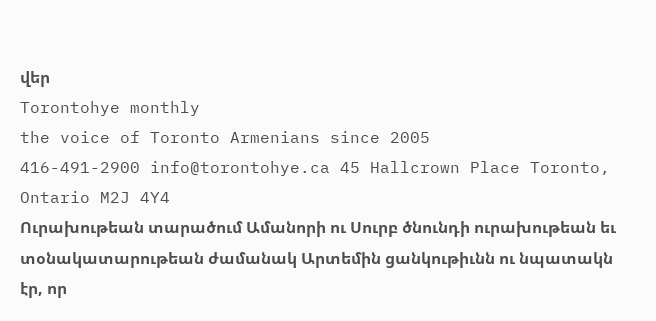վեր
Torontohye monthly
the voice of Toronto Armenians since 2005
416-491-2900 info@torontohye.ca 45 Hallcrown Place Toronto, Ontario M2J 4Y4
Ուրախութեան տարածում Ամանորի ու Սուրբ ծնունդի ուրախութեան եւ տօնակատարութեան ժամանակ Արտեմին ցանկութիւնն ու նպատակն էր, որ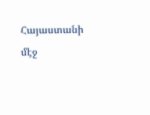Հայաստանի մէջ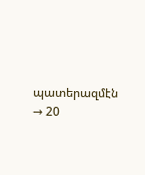պատերազմէն → 20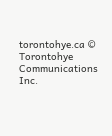torontohye.ca © Torontohye Communications Inc.